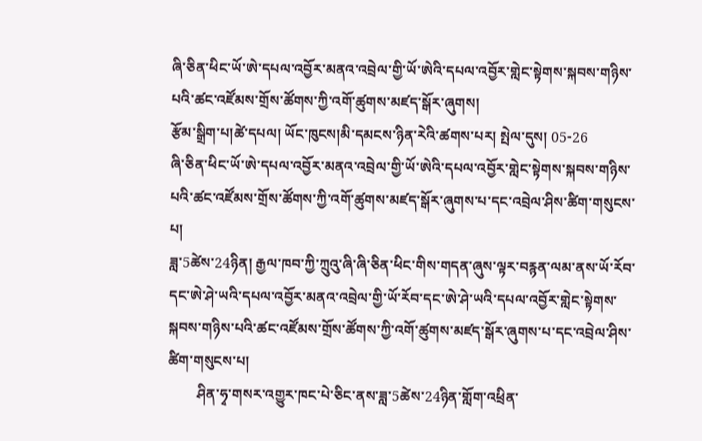ཞི་ཅིན་ཕིང་ཡོ་ཨེ་དཔལ་འབྱོར་མནའ་འབྲེལ་གྱི་ཡོ་ཨེའི་དཔལ་འབྱོར་གླེང་སྟེགས་སྐབས་གཉིས་པའི་ཚང་འཛོམས་གྲོས་ཚོགས་ཀྱི་འགོ་ཚུགས་མཛད་སྒོར་ཞུགས།
རྩོམ་སྒྲིག་པ།ཚེ་དཔལ། ཡོང་ཁུངས།མི་དམངས་ཉིན་རེའི་ཚགས་པར། སྤེལ་དུས། 05-26
ཞི་ཅིན་ཕིང་ཡོ་ཨེ་དཔལ་འབྱོར་མནའ་འབྲེལ་གྱི་ཡོ་ཨེའི་དཔལ་འབྱོར་གླེང་སྟེགས་སྐབས་གཉིས་པའི་ཚང་འཛོམས་གྲོས་ཚོགས་ཀྱི་འགོ་ཚུགས་མཛད་སྒོར་ཞུགས་པ་དང་འབྲེལ་ཤིས་ཚིག་གསུངས་པ།
ཟླ་5ཚེས་24ཉིན། རྒྱལ་ཁབ་ཀྱི་ཀྲུའུ་ཞི་ཞི་ཅིན་ཕིང་གིས་གདན་ཞུས་ལྟར་བརྙན་ལམ་ནས་ཡོ་རོབ་དང་ཨེ་ཤེ་ཡའི་དཔལ་འབྱོར་མནའ་འབྲེལ་གྱི་ཡོ་རོབ་དང་ཨེ་ཤེ་ཡའི་དཔལ་འབྱོར་གླེང་སྟེགས་སྐབས་གཉིས་པའི་ཚང་འཛོམས་གྲོས་ཚོགས་ཀྱི་འགོ་ཚུགས་མཛད་སྒོར་ཞུགས་པ་དང་འབྲེལ་ཤིས་ཚིག་གསུངས་པ།
        ཤིན་ཧྭ་གསར་འགྱུར་ཁང་པེ་ཅིང་ནས་ཟླ་5ཚེས་24ཉིན་གློག་འཕྲིན་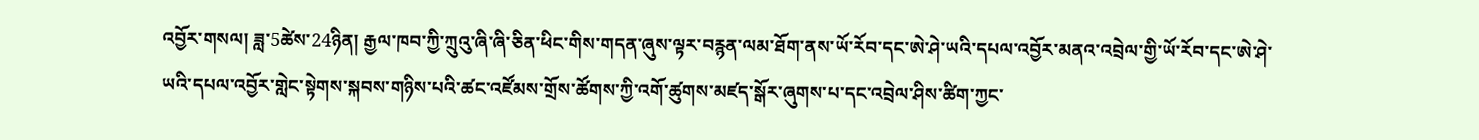འབྱོར་གསལ། ཟླ་5ཚེས་24ཉིན། རྒྱལ་ཁབ་ཀྱི་ཀྲུའུ་ཞི་ཞི་ཅིན་ཕིང་གིས་གདན་ཞུས་ལྟར་བརྙན་ལམ་ཐོག་ནས་ཡོ་རོབ་དང་ཨེ་ཤེ་ཡའི་དཔལ་འབྱོར་མནའ་འབྲེལ་གྱི་ཡོ་རོབ་དང་ཨེ་ཤེ་ཡའི་དཔལ་འབྱོར་གླེང་སྟེགས་སྐབས་གཉིས་པའི་ཚང་འཛོམས་གྲོས་ཚོགས་ཀྱི་འགོ་ཚུགས་མཛད་སྒོར་ཞུགས་པ་དང་འབྲེལ་ཤིས་ཚིག་ཀྱང་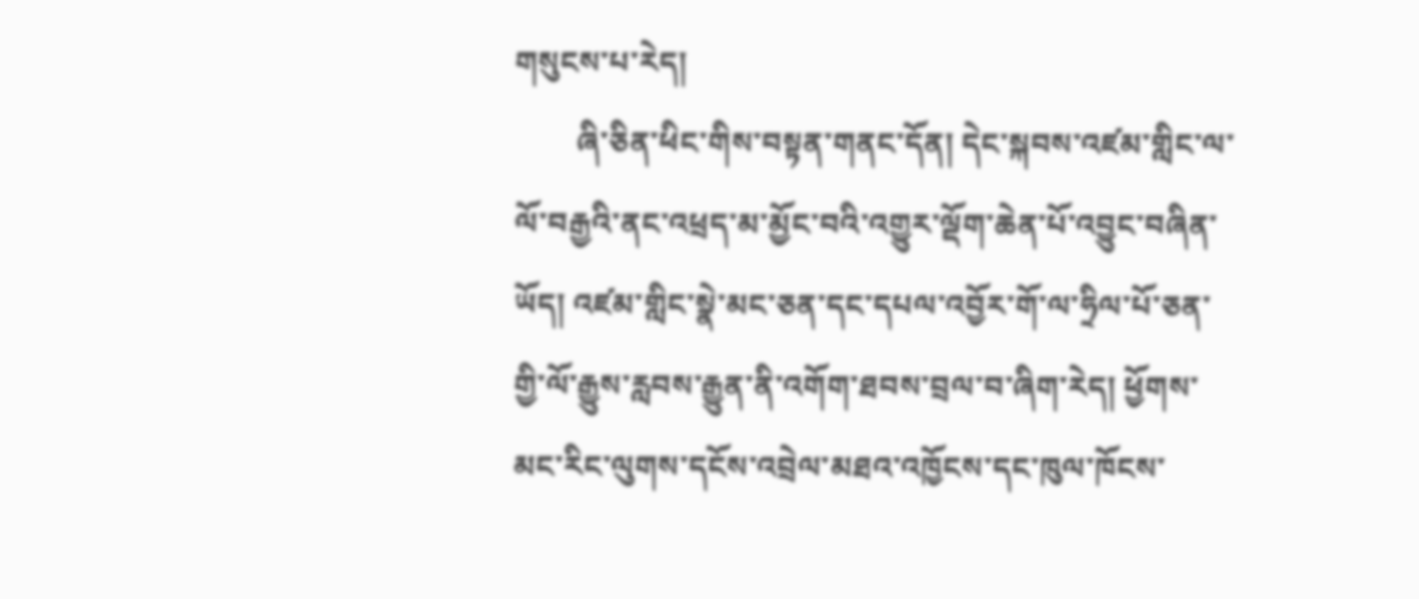གསུངས་པ་རེད།
        ཞི་ཅིན་ཕིང་གིས་བསྟན་གནང་དོན། དེང་སྐབས་འཛམ་གླིང་ལ་ལོ་བརྒྱའི་ནང་འཕྲད་མ་མྱོང་བའི་འགྱུར་ལྡོག་ཆེན་པོ་འབྱུང་བཞིན་ཡོད། འཛམ་གླིང་སྣེ་མང་ཅན་དང་དཔལ་འབྱོར་གོ་ལ་ཧྲིལ་པོ་ཅན་གྱི་ལོ་རྒྱུས་རླབས་རྒྱུན་ནི་འགོག་ཐབས་བྲལ་བ་ཞིག་རེད། ཕྱོགས་མང་རིང་ལུགས་དངོས་འབྲེལ་མཐའ་འཁྱོངས་དང་ཁུལ་ཁོངས་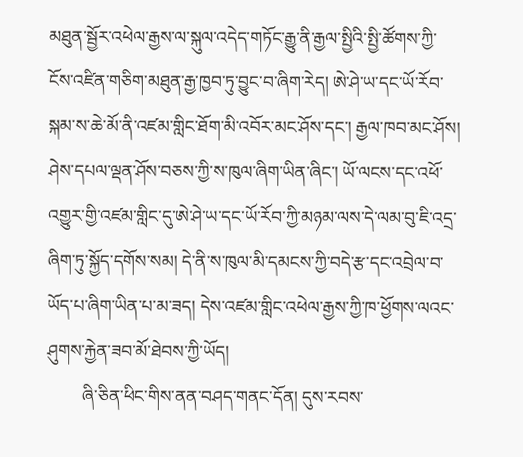མཐུན་སྦྱོར་འཕེལ་རྒྱས་ལ་སྐུལ་འདེད་གཏོང་རྒྱུ་ནི་རྒྱལ་སྤྱིའི་སྤྱི་ཚོགས་ཀྱི་ངོས་འཛིན་གཅིག་མཐུན་རྒྱ་ཁྱབ་ཏུ་བྱུང་བ་ཞིག་རེད། ཨེ་ཤེ་ཡ་དང་ཡོ་རོབ་སྐམ་ས་ཆེ་མོ་ནི་འཛམ་གླིང་ཐོག་མི་འབོར་མང་ཤོས་དང་། རྒྱལ་ཁབ་མང་ཤོས། ཤེས་དཔལ་ལྡན་ཤོས་བཅས་ཀྱི་ས་ཁུལ་ཞིག་ཡིན་ཞིང་། ཡོ་ལངས་དང་འཕོ་འགྱུར་གྱི་འཛམ་གླིང་དུ་ཨེ་ཤེ་ཡ་དང་ཡོ་རོབ་ཀྱི་མཉམ་ལས་དེ་ལམ་བུ་ཇི་འདྲ་ཞིག་ཏུ་སྐྱོད་དགོས་སམ། དེ་ནི་ས་ཁུལ་མི་དམངས་ཀྱི་བདེ་རྩ་དང་འབྲེལ་བ་ཡོད་པ་ཞིག་ཡིན་པ་མ་ཟད། དེས་འཛམ་གླིང་འཕེལ་རྒྱས་ཀྱི་ཁ་ཕྱོགས་ལའང་ཤུགས་རྐྱེན་ཟབ་མོ་ཐེབས་ཀྱི་ཡོད།
        ཞི་ཅིན་ཕིང་གིས་ནན་བཤད་གནང་དོན། དུས་རབས་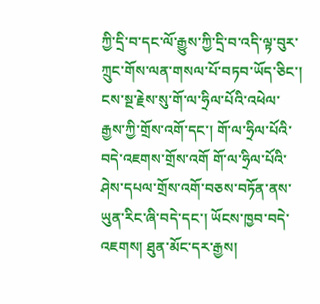ཀྱི་དྲི་བ་དང་ལོ་རྒྱུས་ཀྱི་དྲི་བ་འདི་ལྟ་བུར་ཀྲུང་གོས་ལན་གསལ་པོ་བཏབ་ཡོད་ཅིང་། ངས་སྔ་རྗེས་སུ་གོ་ལ་ཧྲིལ་པོའི་འཕེལ་རྒྱས་ཀྱི་གྲོས་འགོ་དང་། གོ་ལ་ཧྲིལ་པོའི་བདེ་འཇགས་གྲོས་འགོ གོ་ལ་ཧྲིལ་པོའི་ཤེས་དཔལ་གྲོས་འགོ་བཅས་བཏོན་ནས་ཡུན་རིང་ཞི་བདེ་དང་། ཡོངས་ཁྱབ་བདེ་འཇགས། ཐུན་མོང་དར་རྒྱས།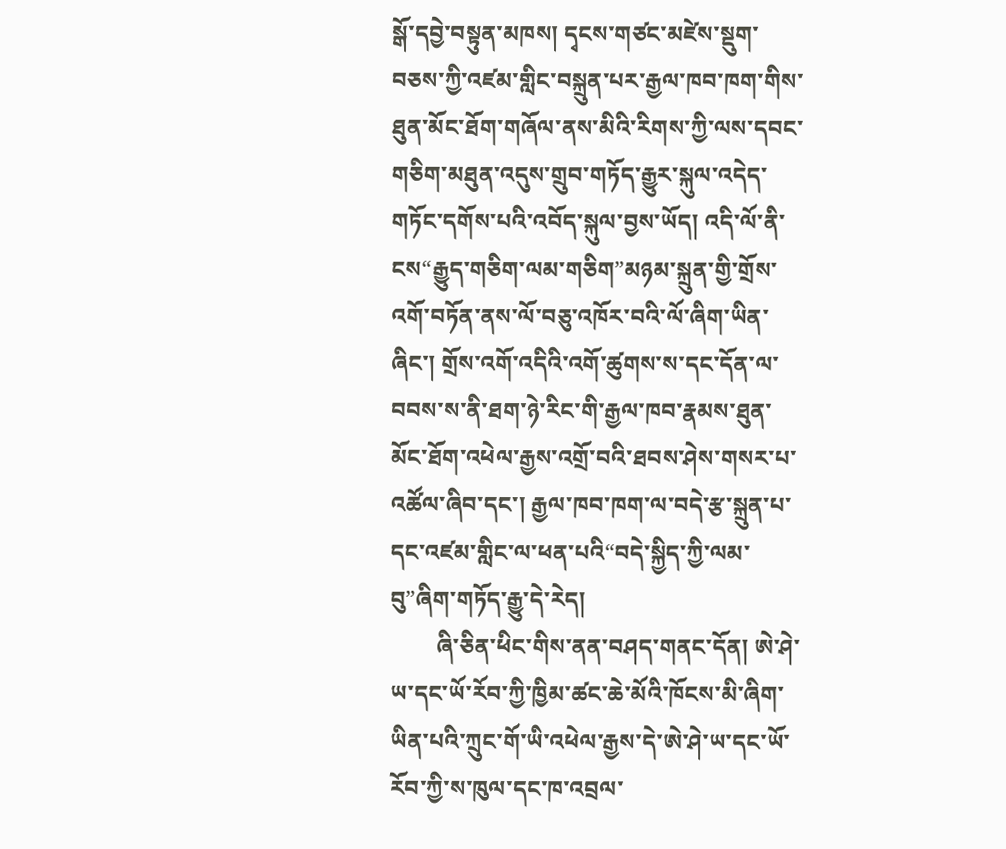སྒོ་དབྱེ་བསྟུན་མཁས། དྭངས་གཙང་མཛེས་སྡུག་བཅས་ཀྱི་འཛམ་གླིང་བསྐྲུན་པར་རྒྱལ་ཁབ་ཁག་གིས་ཐུན་མོང་ཐོག་གཞོལ་ནས་མིའི་རིགས་ཀྱི་ལས་དབང་གཅིག་མཐུན་འདུས་གྲུབ་གཏོད་རྒྱུར་སྐུལ་འདེད་གཏོང་དགོས་པའི་འབོད་སྐུལ་བྱས་ཡོད། འདི་ལོ་ནི་ངས“རྒྱུད་གཅིག་ལམ་གཅིག”མཉམ་སྐྲུན་གྱི་གྲོས་འགོ་བཏོན་ནས་ལོ་བཅུ་འཁོར་བའི་ལོ་ཞིག་ཡིན་ཞིང་། གྲོས་འགོ་འདིའི་འགོ་ཚུགས་ས་དང་དོན་ལ་བབས་ས་ནི་ཐག་ཉེ་རིང་གི་རྒྱལ་ཁབ་རྣམས་ཐུན་མོང་ཐོག་འཕེལ་རྒྱས་འགྲོ་བའི་ཐབས་ཤེས་གསར་པ་འཚོལ་ཞིབ་དང་། རྒྱལ་ཁབ་ཁག་ལ་བདེ་རྩ་སྐྲུན་པ་དང་འཛམ་གླིང་ལ་ཕན་པའི“བདེ་སྐྱིད་ཀྱི་ལམ་བུ”ཞིག་གཏོད་རྒྱུ་དེ་རེད།
        ཞི་ཅིན་ཕིང་གིས་ནན་བཤད་གནང་དོན། ཨེ་ཤེ་ཡ་དང་ཡོ་རོབ་ཀྱི་ཁྱིམ་ཚང་ཆེ་མོའི་ཁོངས་མི་ཞིག་ཡིན་པའི་ཀྲུང་གོ་ཡི་འཕེལ་རྒྱས་དེ་ཨེ་ཤེ་ཡ་དང་ཡོ་རོབ་ཀྱི་ས་ཁུལ་དང་ཁ་འབྲལ་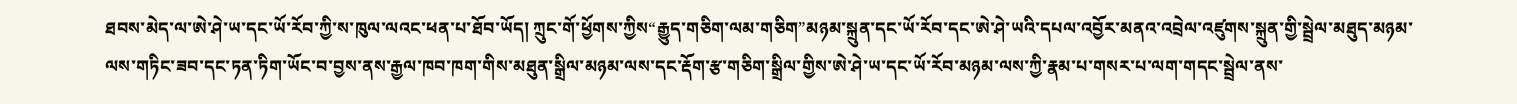ཐབས་མེད་ལ་ཨེ་ཤེ་ཡ་དང་ཡོ་རོབ་ཀྱི་ས་ཁུལ་ལའང་ཕན་པ་ཐོབ་ཡོད། ཀྲུང་གོ་ཕྱོགས་ཀྱིས“རྒྱུད་གཅིག་ལམ་གཅིག”མཉམ་སྐྲུན་དང་ཡོ་རོབ་དང་ཨེ་ཤེ་ཡའི་དཔལ་འབྱོར་མནའ་འབྲེལ་འཛུགས་སྐྲུན་གྱི་སྦྲེལ་མཐུད་མཉམ་ལས་གཏིང་ཟབ་དང་ཏན་ཏིག་ཡོང་བ་བྱས་ནས་རྒྱལ་ཁབ་ཁག་གིས་མཐུན་སྒྲིལ་མཉམ་ལས་དང་རྡོག་རྩ་གཅིག་སྒྲིལ་གྱིས་ཨེ་ཤེ་ཡ་དང་ཡོ་རོབ་མཉམ་ལས་ཀྱི་རྣམ་པ་གསར་པ་ལག་གདང་སྦྲེལ་ནས་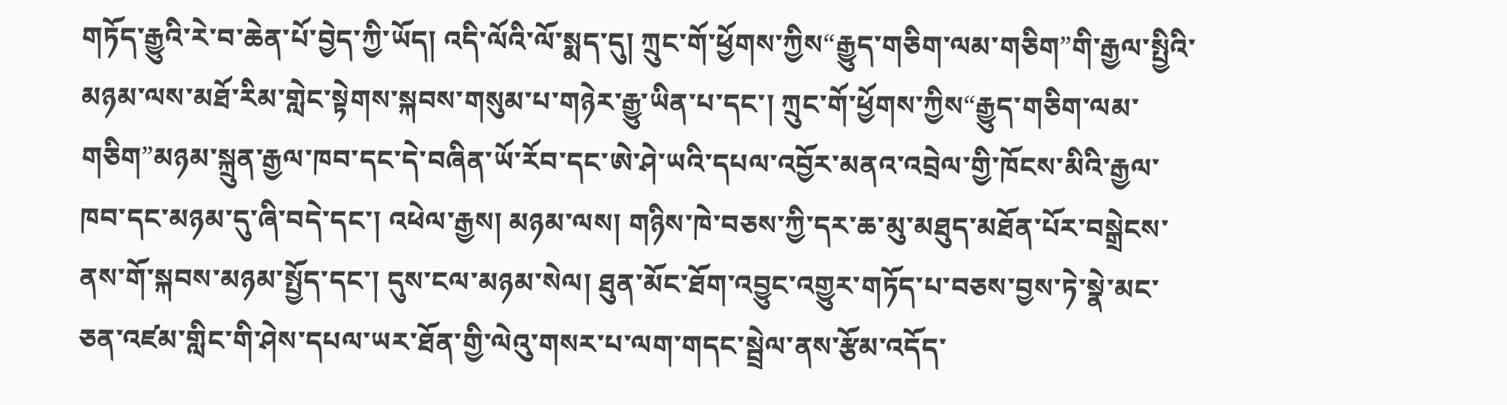གཏོད་རྒྱུའི་རེ་བ་ཆེན་པོ་བྱེད་ཀྱི་ཡོད། འདི་ལོའི་ལོ་སྨད་དུ། ཀྲུང་གོ་ཕྱོགས་ཀྱིས“རྒྱུད་གཅིག་ལམ་གཅིག”གི་རྒྱལ་སྤྱིའི་མཉམ་ལས་མཐོ་རིམ་གླེང་སྟེགས་སྐབས་གསུམ་པ་གཉེར་རྒྱུ་ཡིན་པ་དང་། ཀྲུང་གོ་ཕྱོགས་ཀྱིས“རྒྱུད་གཅིག་ལམ་གཅིག”མཉམ་སྐྲུན་རྒྱལ་ཁབ་དང་དེ་བཞིན་ཡོ་རོབ་དང་ཨེ་ཤེ་ཡའི་དཔལ་འབྱོར་མནའ་འབྲེལ་གྱི་ཁོངས་མིའི་རྒྱལ་ཁབ་དང་མཉམ་དུ་ཞི་བདེ་དང་། འཕེལ་རྒྱས། མཉམ་ལས། གཉིས་ཁེ་བཅས་ཀྱི་དར་ཆ་མུ་མཐུད་མཐོན་པོར་བསྒྲེངས་ནས་གོ་སྐབས་མཉམ་སྤྱོད་དང་། དུས་ངལ་མཉམ་སེལ། ཐུན་མོང་ཐོག་འབྱུང་འགྱུར་གཏོད་པ་བཅས་བྱས་ཏེ་སྣེ་མང་ཅན་འཛམ་གླིང་གི་ཤེས་དཔལ་ཡར་ཐོན་གྱི་ལེའུ་གསར་པ་ལག་གདང་སྦྲེལ་ནས་རྩོམ་འདོད་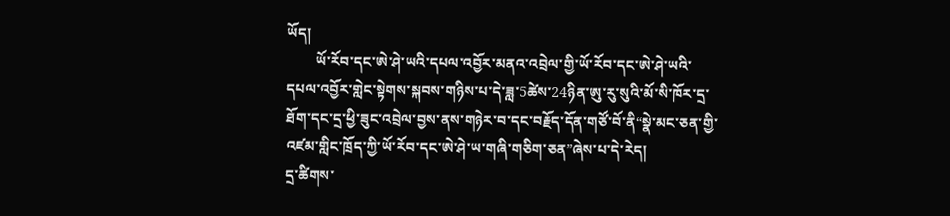ཡོད།
        ཡོ་རོབ་དང་ཨེ་ཤེ་ཡའི་དཔལ་འབྱོར་མནའ་འབྲེལ་གྱི་ཡོ་རོབ་དང་ཨེ་ཤེ་ཡའི་དཔལ་འབྱོར་གླེང་སྟེགས་སྐབས་གཉིས་པ་དེ་ཟླ་5ཚེས་24ཉིན་ཨུ་རུ་སུའི་མོ་སི་ཁོར་དྲ་ཐོག་དང་དྲ་ཕྱི་ཟུང་འབྲེལ་བྱས་ནས་གཉེར་བ་དང་བརྗོད་དོན་གཙོ་བོ་ནི“སྣེ་མང་ཅན་གྱི་འཛམ་གླིང་ཁྲོད་ཀྱི་ཡོ་རོབ་དང་ཨེ་ཤེ་ཡ་གཞི་གཅིག་ཅན”ཞེས་པ་དེ་རེད།
དྲ་ཚིགས་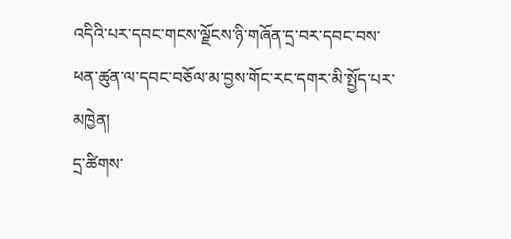འདིའི་པར་དབང་གངས་ལྗོངས་ཉི་གཞོན་དྲ་བར་དབང་བས་ཕན་ཚུན་ལ་དབང་བཅོལ་མ་བྱས་གོང་རང་དགར་མི་སྤྱོད་པར་མཁྱེན།
དྲ་ཚིགས་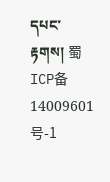དཔང་རྟགས། 蜀ICP备14009601号-1